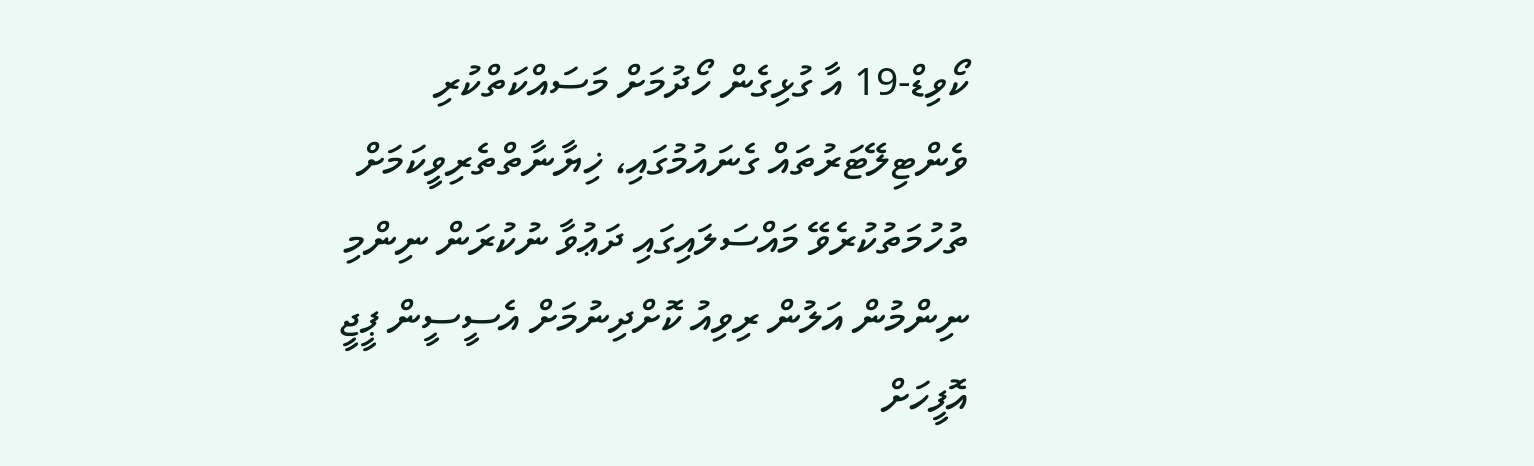ކޯވިޑް-19 އާ ގުޅިގެން ހޯދުމަށް މަސައްކަތްކުރި ވެންޓިލޭޓަރުތައް ގެނައުމުގައި، ޚިޔާނާތްތެރިވީކަމަށް ތުހުމަތުކުރެވޭ މައްސަލައިގައި ދަޢުވާ ނުކުރަން ނިންމި ނިންމުން އަލުން ރިވިއު ކޮށްދިނުމަށް އެސީސީން ޕީޖީ އޮފީހަށް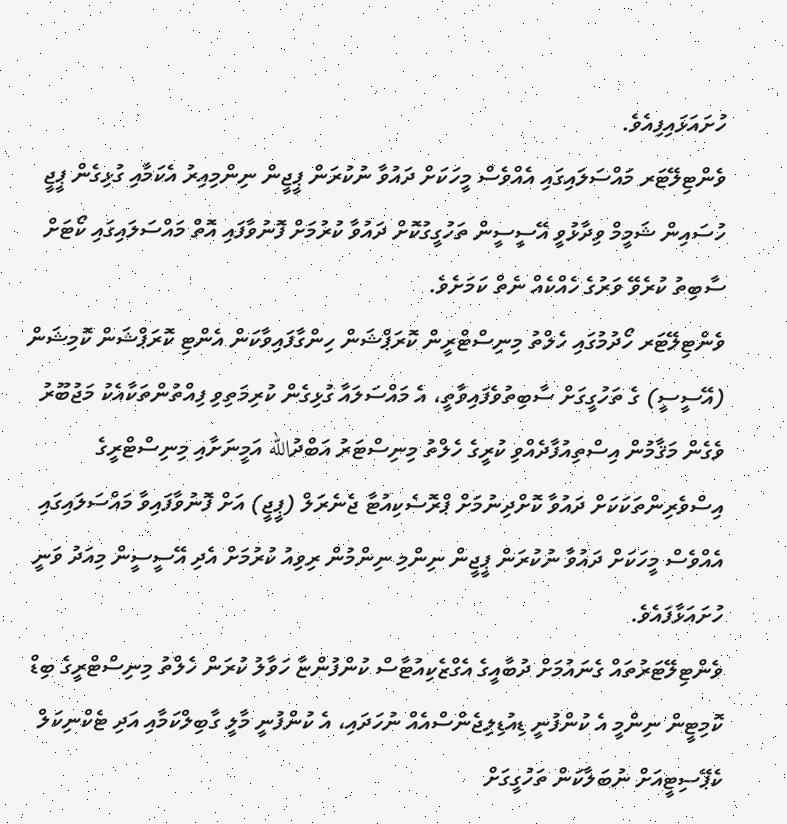ހުށައަޅައިފިއެވެ.
ވެންޓިލޭޓަރ މައްސަލައިގައި އެއްވެސް މީހަކަށް ދައުވާ ނުކުރަން ޕީޖީން ނިންމިއިރު އެކަމާއި ގުޅިގެން ޕީޖީ ހުސައިން ޝަމީމް ވިދާޅުވީ އޭސީސީން ތަހުގީގުކޮށް ދައުވާ ކުރުމަށް ފޮނުވާފައި އޮތް މައްސަލައިގައި ކޯޓަށް ސާބިތު ކުރެވޭ ވަރުގެ ހެއްކެއް ނެތް ކަމަށެވެ.
ވެންޓިލޭޓަރ ހޯދުމުގައި ހެލްތު މިނިސްޓްރީން ކޮރަޕްޝަން ހިންގާފައިވާކަން އެންޓި ކޮރަޕްޝަން ކޮމިޝަން (އޭސީސީ) ގެ ތަހުގީގަށް ސާބިތުވެފައިވާތީ، އެ މައްސަލައާ ގުޅިގެން ކުރިމަތިވި ފިއްތުންތަކާއެކު މަޖުބޫރު ވެގެން މަޤާމުން އިސްތިއުފާދެއްވި ކުރީގެ ހެލްތު މިނިސްޓަރު އަބްދުالله އަމީނަށާއި މިނިސްޓްރީގެ އިސްވެރިންތަކަކަށް ދައުވާ ކޮށްދިނުމަށް ޕްރޮސެކިއުޓާ ޖެނެރަލް (ޕީޖީ) އަށް ފޮނުވާފައިވާ މައްސަލައިގައި އެއްވެސް މީހަކަށް ދައުވާ ނުކުރަން ޕީޖީން ނިންމި ނިންމުން ރިވިއު ކުރުމަށް އެދި އޭސީސީން މިއަދު ވަނީ ހުށައަޅާފައެވެ.
ވެންޓިލޭޓަރުތައް ގެނައުމަށް ދުބާއީގެ އެގްޒެކިއުޓާސް ކުންފުންޏާ ހަވާލު ކުރަން ހެލްތު މިނިސްޓްރީގެ ބިޑް ކޮމިޓީން ނިންމީ އެ ކުންފުނީ ޑިއުޑިލިޖެންސްއެއް ނުހަދައި، އެ ކުންފުނީ މާލީ ގާބިލްކަމާއި އަދި ޓެކްނިކަލް ކެޕޭސިޓީއަށް ނުބަލާކަން ތަހުގީގަށް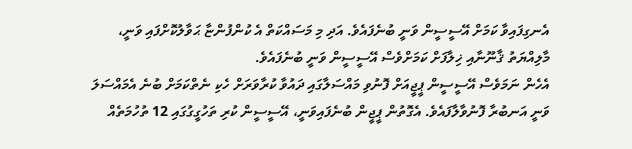އެނގިފައިވާ ކަމަށް އޭސީސީން ވަނީ ބުނެފައެވެ. އަދި މި މަސައްކަތް އެ ކުންފުންޏާ ޙަވާލުކޮށްފައި ވަނީ، މާލިއްޔަތު ޤާނޫނާއި ޚިލާފަށް ކަމަށްވެސް އޭސީސީން ވަނީ ބުނެފައެވެ.
އެހެން ނަމަވެސް އޭސީސީން ޕީޖީއަށް ފޮނުވި މައްސަލާގައި ދައުވާ ކުރާވަރަށް ހެކި ނެތްކަމަށް ބުނެ އެމައްސަލަ ވަނީ އަނބުރާ ފޮނުވާލާފައެވެ. އެގޮތުން ޕީޖީން ބުނެފައިވަނީ، އޭސީސީން ކުރި ތަހުގީގުގައި 12 ތުހުމަތެއް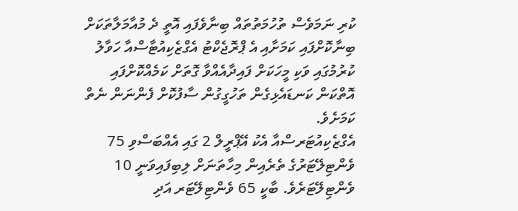ކުރި ނަމަވެސް ތުހުމަތުތައް ބިނާވެފައި އޮތީ ދެ މުއާމަލާތަކަށް ބިނާކޮށްފައި ކަމަށާއި އެ ޕްރޮޖެކްޓު އެގްޒެކިއުޓާސްއާ ހަވާލު ކުރުމުގައި ވަކި މީހަކަށް ފައިދާއެއްވާ ގޮތަށް ކަމެއްކޮށްފައި އޮތްކަން ކަނޑައެޅިގެން ތަހުގީގުން ސާފުކޮށް ފެންނަން ނެތް ކަމަށެވެ.
އެގްޒެކިއުޓަރސްއާ އެކު އޭޕްރީލް 2 ގައި އެއްބަސްވި 75 ވެންޓިލޭޓަރުގެ ތެރެއިން މިހާތަނަށް ލިބިފައިވަނީ 10 ވެންޓިލޭޓަރެވެ. ބާކީ 65 ވެންޓިލޭޓަރ އަދި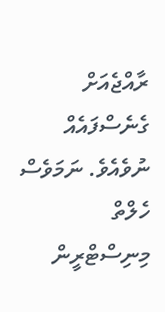ރާއްޖެއަށް ގެނެސްފައެއް ނުވެއެވެ. ނަމަވެސް ހެލްތް މިނިސްޓްރީން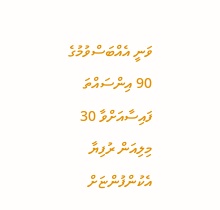ވަނީ އެއްބަސްވުމުގެ 90 އިންސައްތަ ފައިސާއަށްވާ 30 މިލިއަން ރުފިޔާ އެކުންފުންޏަށް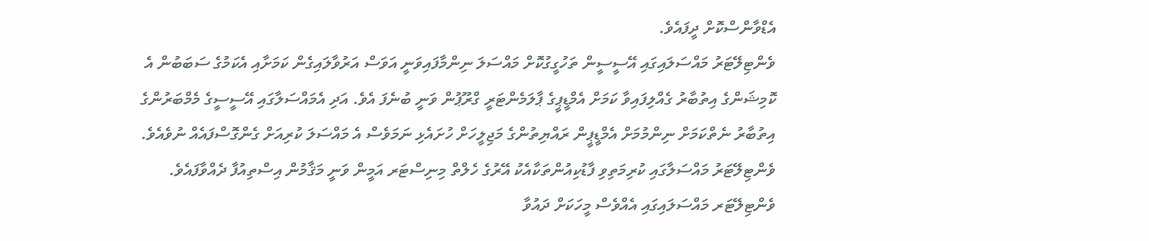އެޑްވާންސްކޮށް ދީފައެވެ.
ވެންޓިލޭޓަރު މައްސަލައިގައި އޭސީސީން ތަހުގީގުކޮށް މައްސަލަ ނިންމާފައިވަނީ އަވަސް އަރުވާލައިގެން ކަމަށާއި އެކަމުގެ ސަބަބުން އެ ކޮމިޝަންގެ އިތުބާރު ގެއްލިފައިވާ ކަމަށް އެމްޑީޕީގެ ޕާލަމެންޓަރީ ގްރޫޕުން ވަނީ ބުނެފަ އެވެ. އަދި އެމައްސަލާގައި އޭސީސީގެ މެމްބަރުންގެ އިތުބާރު ނެތްކަމަށް ނިންމުމަށް އެމްޑީޕީން ރައްޔިތުންގެ މަޖިލީހަށް ހުށައެޅި ނަމަވެސް އެ މައްސަލަ ކުރިއަށް ގެންގޮސްފައެއް ނުވެއެވެ.
ވެންޓިލޭޓަރު މައްސަލާގައި ކުރިމަތިވި ފާޑުކިއުންތަކާއެކު އޭރުގެ ހެލްތް މިނިސްޓަރ އަމީން ވަނީ މަޤާމުން އިސްތިއުފާ ދެއްވާފައެވެ.
ވެންޓިލޭޓަރ މައްސަލައިގައި އެއްވެސް މީހަކަށް ދައުވާ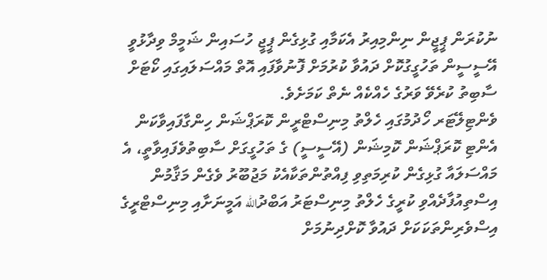ނުކުރަން ޕީޖީން ނިންމިއިރު އެކަމާއި ގުޅިގެން ޕީޖީ ހުސައިން ޝަމީމް ވިދާޅުވީ އޭސީސީން ތަހުގީގުކޮށް ދައުވާ ކުރުމަށް ފޮނުވާފައި އޮތް މައްސަލައިގައި ކޯޓަށް ސާބިތު ކުރެވޭ ވަރުގެ ހެއްކެއް ނެތް ކަމަށެވެ.
ވެންޓިލޭޓަރ ހޯދުމުގައި ހެލްތު މިނިސްޓްރީން ކޮރަޕްޝަން ހިންގާފައިވާކަން އެންޓި ކޮރަޕްޝަން ކޮމިޝަން (އޭސީސީ) ގެ ތަހުގީގަށް ސާބިތުވެފައިވާތީ، އެ މައްސަލައާ ގުޅިގެން ކުރިމަތިވި ފިއްތުންތަކާއެކު މަޖުބޫރު ވެގެން މަޤާމުން އިސްތިއުފާދެއްވި ކުރީގެ ހެލްތު މިނިސްޓަރު އަބްދުالله އަމީނަށާއި މިނިސްޓްރީގެ އިސްވެރިންތަކަކަށް ދައުވާ ކޮށްދިނުމަށް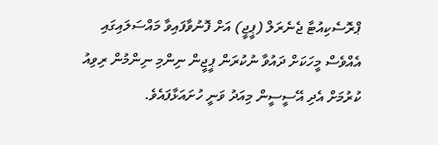ޕްރޮސެކިއުޓާ ޖެނެރަލް (ޕީޖީ) އަށް ފޮނުވާފައިވާ މައްސަލައިގައި އެއްވެސް މީހަކަށް ދައުވާ ނުކުރަން ޕީޖީން ނިންމި ނިންމުން ރިވިއު ކުރުމަށް އެދި އޭސީސީން މިއަދު ވަނީ ހުށައަޅާފައެވެ.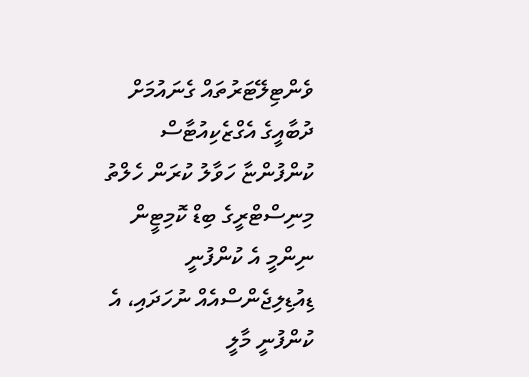ވެންޓިލޭޓަރުތައް ގެނައުމަށް ދުބާއީގެ އެގްޒެކިއުޓާސް ކުންފުންޏާ ހަވާލު ކުރަން ހެލްތު މިނިސްޓްރީގެ ބިޑް ކޮމިޓީން ނިންމީ އެ ކުންފުނީ ޑިއުޑިލިޖެންސްއެއް ނުހަދައި، އެ ކުންފުނީ މާލީ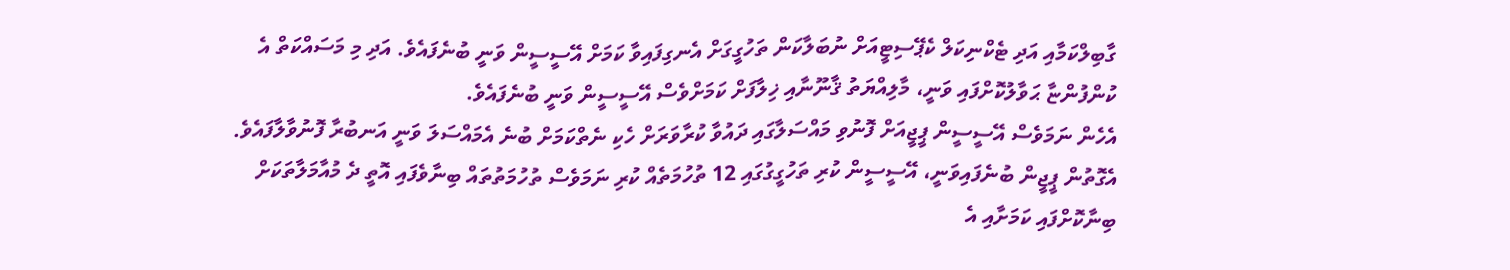ގާބިލްކަމާއި އަދި ޓެކްނިކަލް ކެޕޭސިޓީއަށް ނުބަލާކަން ތަހުގީގަށް އެނގިފައިވާ ކަމަށް އޭސީސީން ވަނީ ބުނެފައެވެ. އަދި މި މަސައްކަތް އެ ކުންފުންޏާ ޙަވާލުކޮށްފައި ވަނީ، މާލިއްޔަތު ޤާނޫނާއި ޚިލާފަށް ކަމަށްވެސް އޭސީސީން ވަނީ ބުނެފައެވެ.
އެހެން ނަމަވެސް އޭސީސީން ޕީޖީއަށް ފޮނުވި މައްސަލާގައި ދައުވާ ކުރާވަރަށް ހެކި ނެތްކަމަށް ބުނެ އެމައްސަލަ ވަނީ އަނބުރާ ފޮނުވާލާފައެވެ. އެގޮތުން ޕީޖީން ބުނެފައިވަނީ، އޭސީސީން ކުރި ތަހުގީގުގައި 12 ތުހުމަތެއް ކުރި ނަމަވެސް ތުހުމަތުތައް ބިނާވެފައި އޮތީ ދެ މުއާމަލާތަކަށް ބިނާކޮށްފައި ކަމަށާއި އެ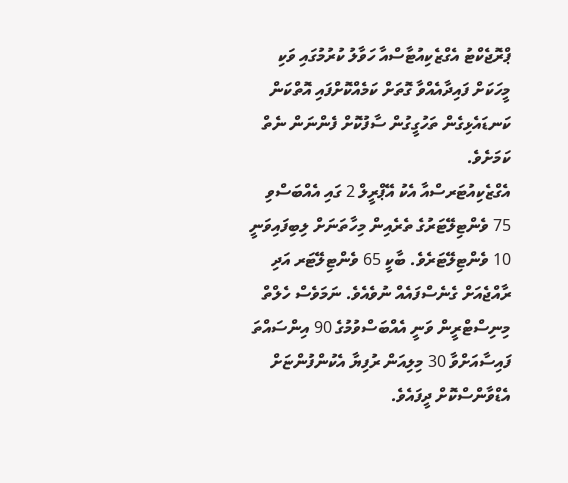ޕްރޮޖެކްޓު އެގްޒެކިއުޓާސްއާ ހަވާލު ކުރުމުގައި ވަކި މީހަކަށް ފައިދާއެއްވާ ގޮތަށް ކަމެއްކޮށްފައި އޮތްކަން ކަނޑައެޅިގެން ތަހުގީގުން ސާފުކޮށް ފެންނަން ނެތް ކަމަށެވެ.
އެގްޒެކިއުޓަރސްއާ އެކު އޭޕްރީލް 2 ގައި އެއްބަސްވި 75 ވެންޓިލޭޓަރުގެ ތެރެއިން މިހާތަނަށް ލިބިފައިވަނީ 10 ވެންޓިލޭޓަރެވެ. ބާކީ 65 ވެންޓިލޭޓަރ އަދި ރާއްޖެއަށް ގެނެސްފައެއް ނުވެއެވެ. ނަމަވެސް ހެލްތް މިނިސްޓްރީން ވަނީ އެއްބަސްވުމުގެ 90 އިންސައްތަ ފައިސާއަށްވާ 30 މިލިއަން ރުފިޔާ އެކުންފުންޏަށް އެޑްވާންސްކޮށް ދީފައެވެ.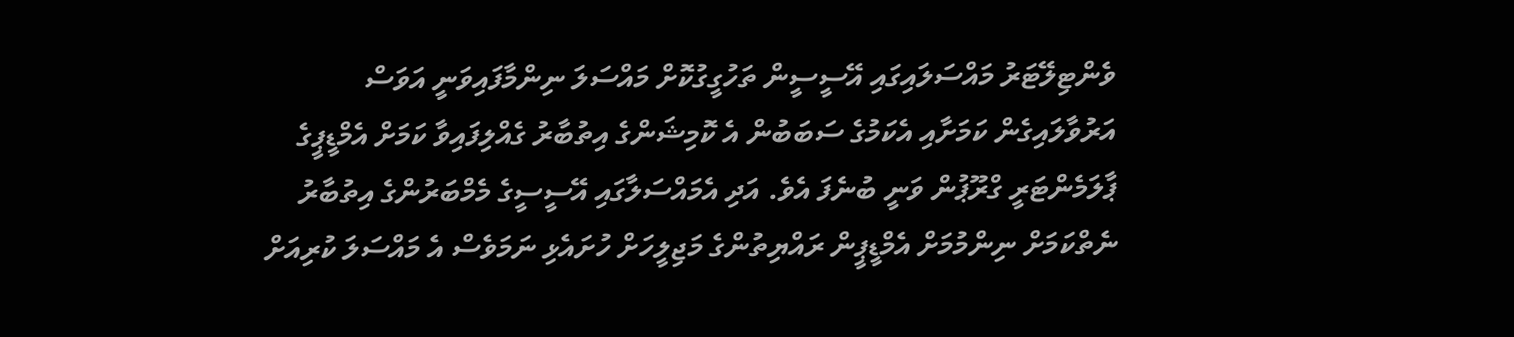ވެންޓިލޭޓަރު މައްސަލައިގައި އޭސީސީން ތަހުގީގުކޮށް މައްސަލަ ނިންމާފައިވަނީ އަވަސް އަރުވާލައިގެން ކަމަށާއި އެކަމުގެ ސަބަބުން އެ ކޮމިޝަންގެ އިތުބާރު ގެއްލިފައިވާ ކަމަށް އެމްޑީޕީގެ ޕާލަމެންޓަރީ ގްރޫޕުން ވަނީ ބުނެފަ އެވެ. އަދި އެމައްސަލާގައި އޭސީސީގެ މެމްބަރުންގެ އިތުބާރު ނެތްކަމަށް ނިންމުމަށް އެމްޑީޕީން ރައްޔިތުންގެ މަޖިލީހަށް ހުށައެޅި ނަމަވެސް އެ މައްސަލަ ކުރިއަށް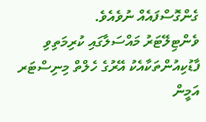ގެންގޮސްފައެއް ނުވެއެވެ.
ވެންޓިލޭޓަރު މައްސަލާގައި ކުރިމަތިވި ފާޑުކިއުންތަކާއެކު އޭރުގެ ހެލްތް މިނިސްޓަރ އަމީން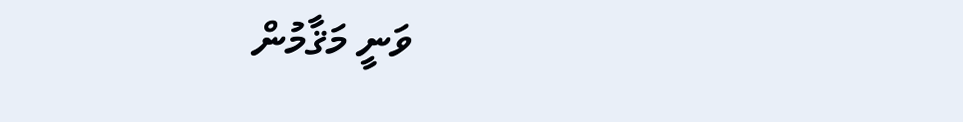ވަނީ މަޤާމުން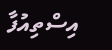އިސްތިއުފާ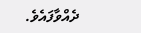ދެއްވާފައެވެ.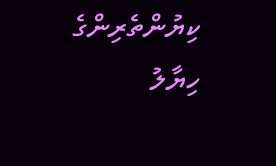ކިޔުންތެރިންގެ ހިޔާލު